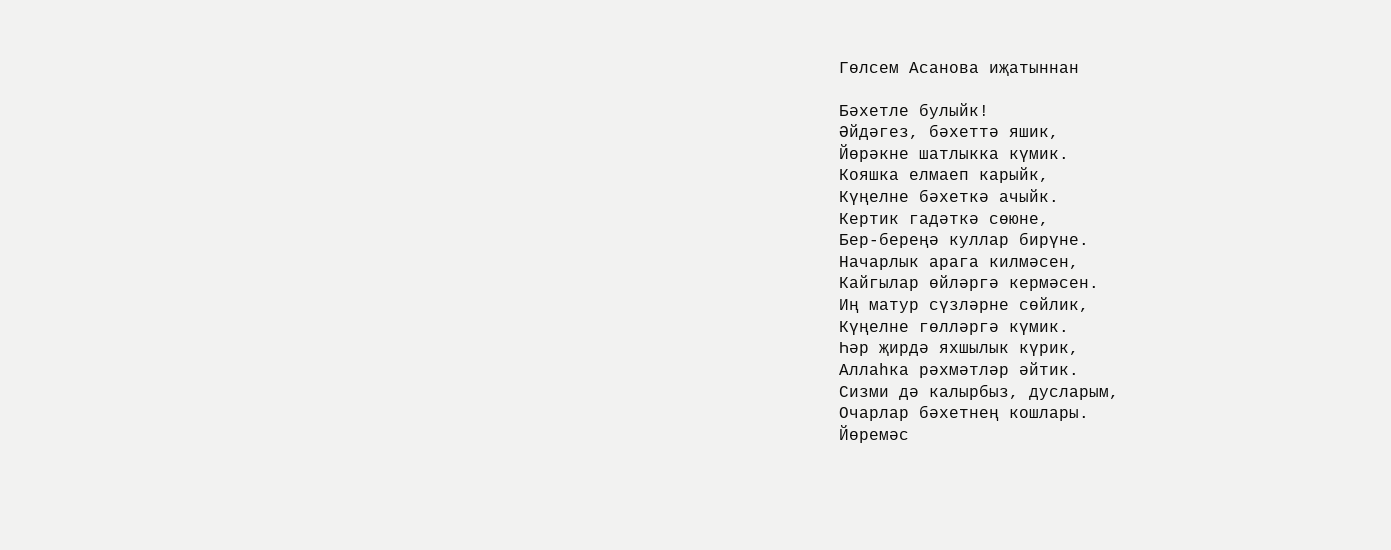Гөлсем Асанова иҗатыннан

Бәхетле булыйк!
Әйдәгез, бәхеттә яшик,
Йөрәкне шатлыкка күмик.
Кояшка елмаеп карыйк,
Күңелне бәхеткә ачыйк.
Кертик гадәткә сөюне,
Бер-береңә куллар бирүне.
Начарлык арага килмәсен,
Кайгылар өйләргә кермәсен.
Иң матур сүзләрне сөйлик,
Күңелне гөлләргә күмик.
Һәр җирдә яхшылык күрик,
Аллаһка рәхмәтләр әйтик.
Сизми дә калырбыз, дусларым,
Очарлар бәхетнең кошлары.
Йөремәс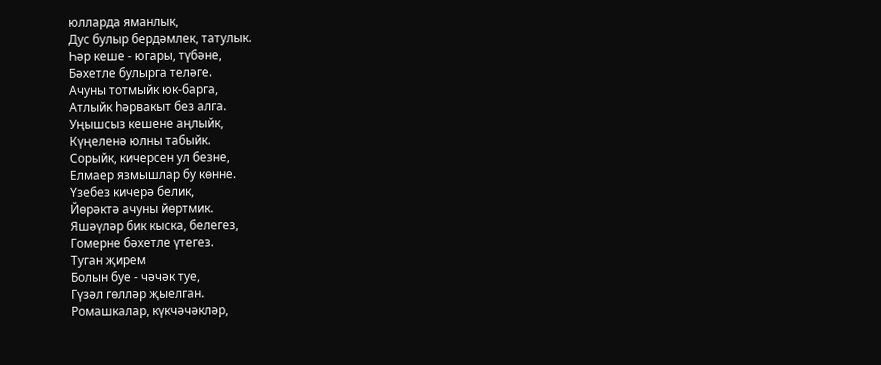юлларда яманлык,
Дус булыр бердәмлек, татулык.
Һәр кеше - югары, түбәне,
Бәхетле булырга теләге.
Ачуны тотмыйк юк-барга,
Атлыйк һәрвакыт без алга.
Уңышсыз кешене аңлыйк,
Күңеленә юлны табыйк.
Сорыйк, кичерсен ул безне,
Елмаер язмышлар бу көнне.
Үзебез кичерә белик,
Йөрәктә ачуны йөртмик.
Яшәүләр бик кыска, белегез,
Гомерне бәхетле үтегез.
Туган җирем
Болын буе - чәчәк туе,
Гүзәл гөлләр җыелган.
Ромашкалар, күкчәчәкләр,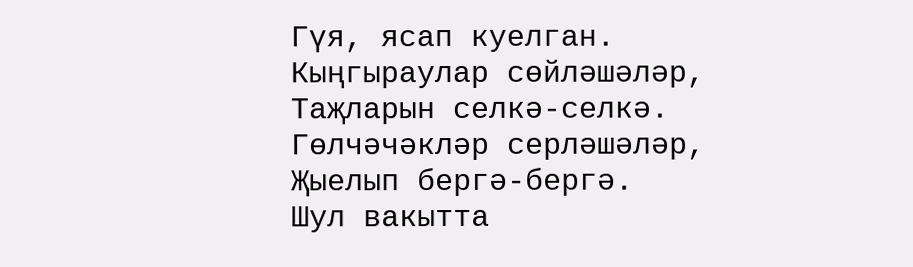Гүя, ясап куелган.
Кыңгыраулар сөйләшәләр,
Таҗларын селкә-селкә.
Гөлчәчәкләр серләшәләр,
Җыелып бергә-бергә.
Шул вакытта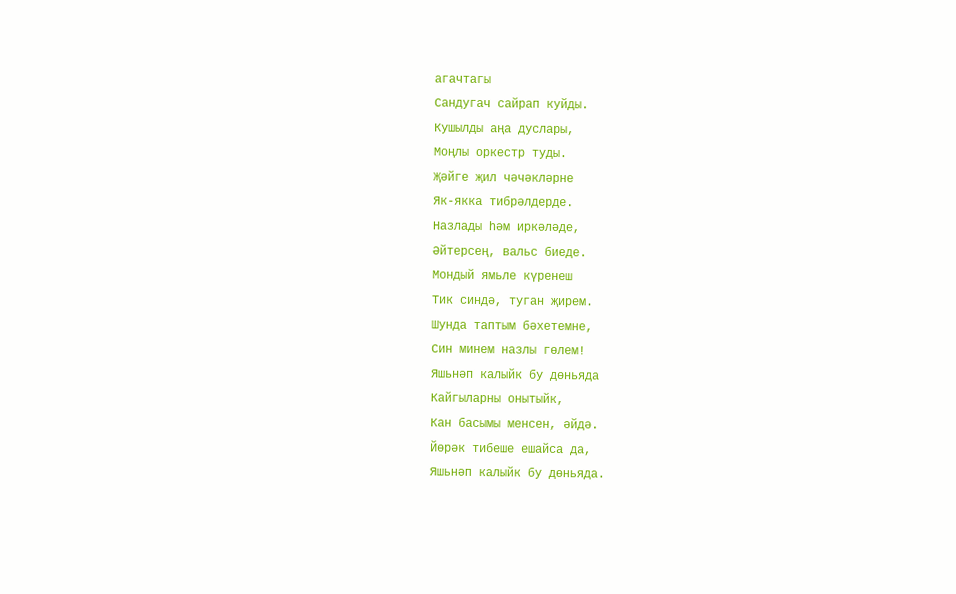агачтагы
Сандугач сайрап куйды.
Кушылды аңа дуслары,
Моңлы оркестр туды.
Җәйге җил чәчәкләрне
Як-якка тибрәлдерде.
Назлады һәм иркәләде,
Әйтерсең, вальс биеде.
Мондый ямьле күренеш
Тик синдә, туган җирем.
Шунда таптым бәхетемне,
Син минем назлы гөлем!
Яшьнәп калыйк бу дөньяда
Кайгыларны онытыйк,
Кан басымы менсен, әйдә.
Йөрәк тибеше ешайса да,
Яшьнәп калыйк бу дөньяда.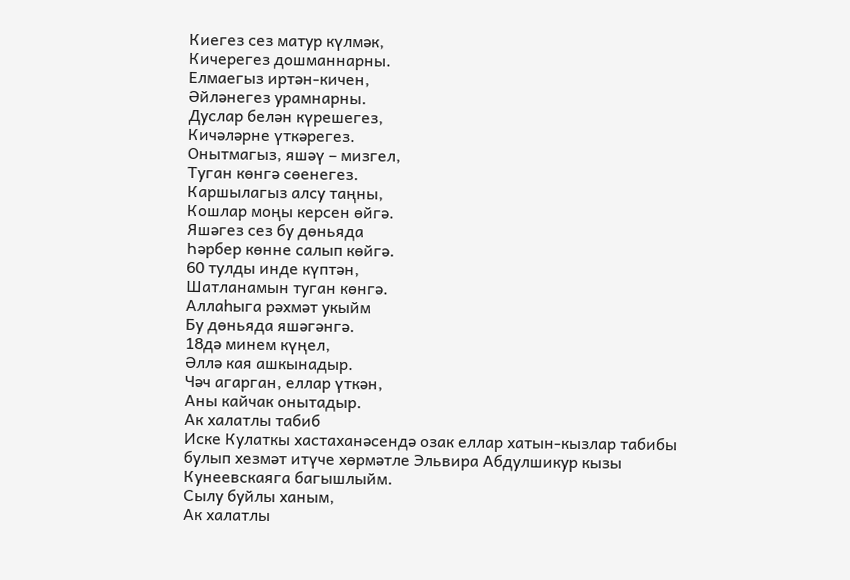Киегез сез матур күлмәк,
Кичерегез дошманнарны.
Елмаегыз иртән-кичен,
Әйләнегез урамнарны.
Дуслар белән күрешегез,
Кичәләрне үткәрегез.
Онытмагыз, яшәү – мизгел,
Туган көнгә сөенегез.
Каршылагыз алсу таңны,
Кошлар моңы керсен өйгә.
Яшәгез сез бу дөньяда
Һәрбер көнне салып көйгә.
60 тулды инде күптән,
Шатланамын туган көнгә.
Аллаһыга рәхмәт укыйм
Бу дөньяда яшәгәнгә.
18дә минем күңел,
Әллә кая ашкынадыр.
Чәч агарган, еллар үткән,
Аны кайчак онытадыр.
Ак халатлы табиб
Иске Кулаткы хастаханәсендә озак еллар хатын-кызлар табибы булып хезмәт итүче хөрмәтле Эльвира Абдулшикур кызы Кунеевскаяга багышлыйм.
Сылу буйлы ханым,
Ак халатлы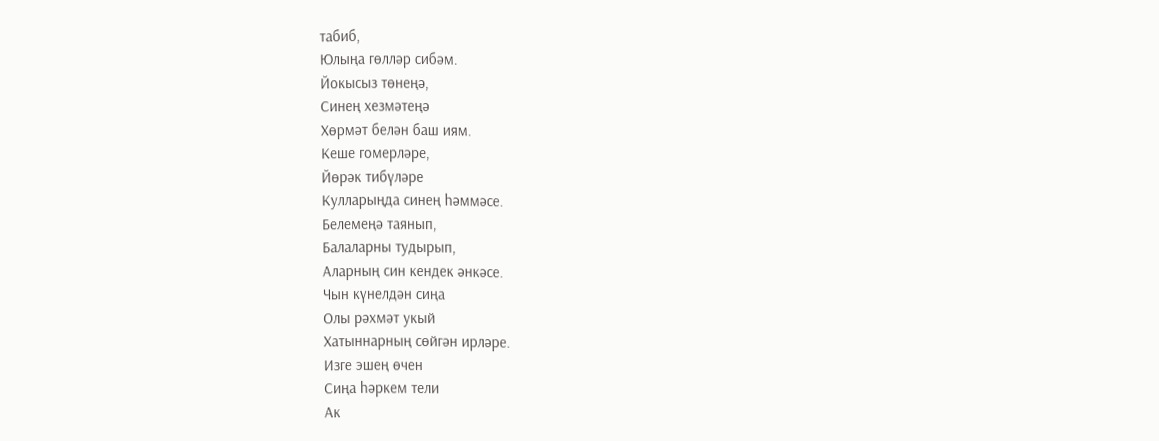табиб,
Юлыңа гөлләр сибәм.
Йокысыз төнеңә,
Синең хезмәтеңә
Хөрмәт белән баш иям.
Кеше гомерләре,
Йөрәк тибүләре
Кулларыңда синең һәммәсе.
Белемеңә таянып,
Балаларны тудырып,
Аларның син кендек әнкәсе.
Чын күнелдән сиңа
Олы рәхмәт укый
Хатыннарның сөйгән ирләре.
Изге эшең өчен
Сиңа һәркем тели
Ак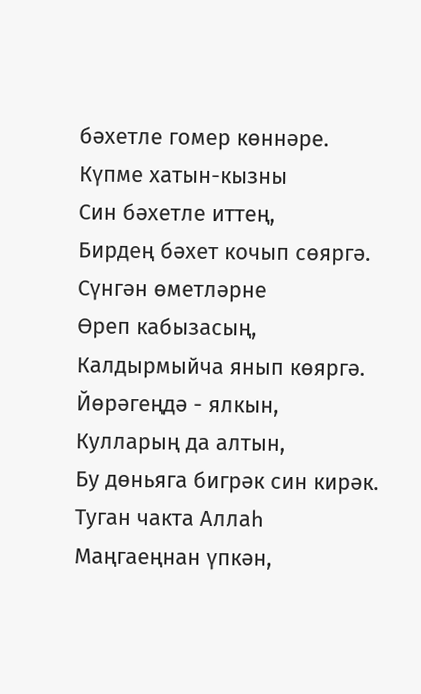бәхетле гомер көннәре.
Күпме хатын-кызны
Син бәхетле иттең,
Бирдең бәхет кочып сөяргә.
Сүнгән өметләрне
Өреп кабызасың,
Калдырмыйча янып көяргә.
Йөрәгеңдә - ялкын,
Кулларың да алтын,
Бу дөньяга бигрәк син кирәк.
Туган чакта Аллаһ
Маңгаеңнан үпкән,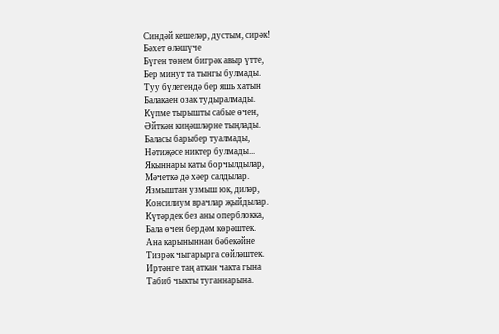Синдәй кешеләр, дустым, сирәк!
Бәхет өләшүче
Бүген төнем бигрәк авыр үтте,
Бер минут та тынгы булмады.
Туу бүлегендә бер яшь хатын
Балакаен озак тудыралмады.
Күпме тырышты сабые өчен,
Әйткән киңәшләрне тыңлады.
Баласы барыбер туалмады,
Нәтиҗәсе никтер булмады...
Якыннары каты борчылдылар,
Мәчеткә дә хәер салдылар.
Язмыштан узмыш юк, диләр,
Консилиум врачлар җыйдылар.
Күтәрдек без аны оперблокка,
Бала өчен бердәм көрәштек.
Ана карыныннан бәбекәйне
Тизрәк чыгарырга сөйләштек.
Иртәнге таң аткан чакта гына
Табиб чыкты туганнарына.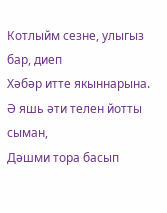Котлыйм сезне, улыгыз бар, диеп
Хәбәр итте якыннарына.
Ә яшь әти телен йотты сыман,
Дәшми тора басып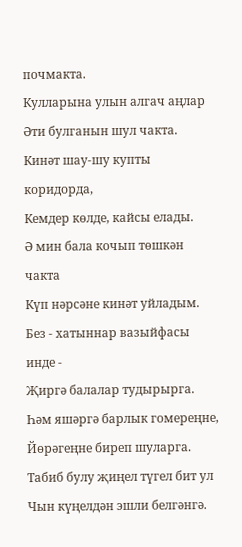почмакта.
Кулларына улын алгач аңлар
Әти булганын шул чакта.
Кинәт шау-шу купты коридорда,
Кемдер көлде, кайсы елады.
Ә мин бала кочып төшкән чакта
Күп нәрсәне кинәт уйладым.
Без - хатыннар вазыйфасы инде -
Җиргә балалар тудырырга.
Һәм яшәргә барлык гомереңне,
Йөрәгеңне биреп шуларга.
Табиб булу җиңел түгел бит ул
Чын күңелдән эшли белгәнгә.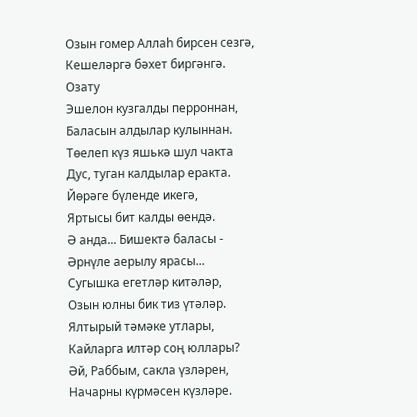Озын гомер Аллаһ бирсен сезгә,
Кешеләргә бәхет биргәнгә.
Озату
Эшелон кузгалды перроннан,
Баласын алдылар кулыннан.
Төелеп күз яшькә шул чакта
Дус, туган калдылар еракта.
Йөрәге бүленде икегә,
Яртысы бит калды өендә.
Ә анда... Бишектә баласы -
Әрнүле аерылу ярасы...
Сугышка егетләр китәләр,
Озын юлны бик тиз үтәләр.
Ялтырый тәмәке утлары,
Кайларга илтәр соң юллары?
Әй, Раббым, сакла үзләрен,
Начарны күрмәсен күзләре.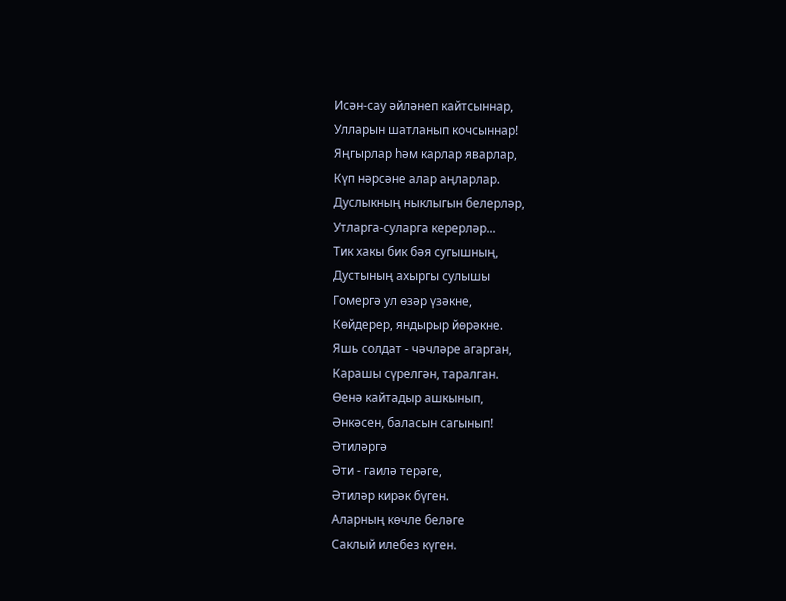Исән-сау әйләнеп кайтсыннар,
Улларын шатланып кочсыннар!
Яңгырлар һәм карлар яварлар,
Күп нәрсәне алар аңларлар.
Дуслыкның ныклыгын белерләр,
Утларга-суларга керерләр...
Тик хакы бик бәя сугышның,
Дустының ахыргы сулышы
Гомергә ул өзәр үзәкне,
Көйдерер, яндырыр йөрәкне.
Яшь солдат - чәчләре агарган,
Карашы сүрелгән, таралган.
Өенә кайтадыр ашкынып,
Әнкәсен, баласын сагынып!
Әтиләргә
Әти - гаилә терәге,
Әтиләр кирәк бүген.
Аларның көчле беләге
Саклый илебез күген.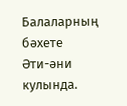Балаларның бәхете
Әти-әни кулында.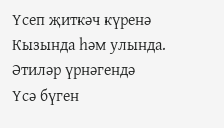Үсеп җиткәч күренә
Кызында һәм улында.
Әтиләр үрнәгендә
Үсә бүген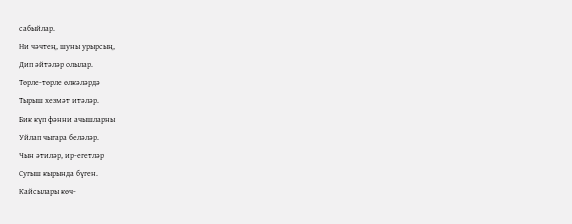сабыйлар.
Ни чәчтең, шуны урырсың,
Дип әйтәләр олылар.
Төрле-төрле өлкәләрдә
Тырыш хезмәт итәләр.
Бик күп фәнни ачышларны
Уйлап чыгара беләләр.
Чын әтиләр, ир-егетләр
Сугыш кырында бүген.
Кайсылары көч-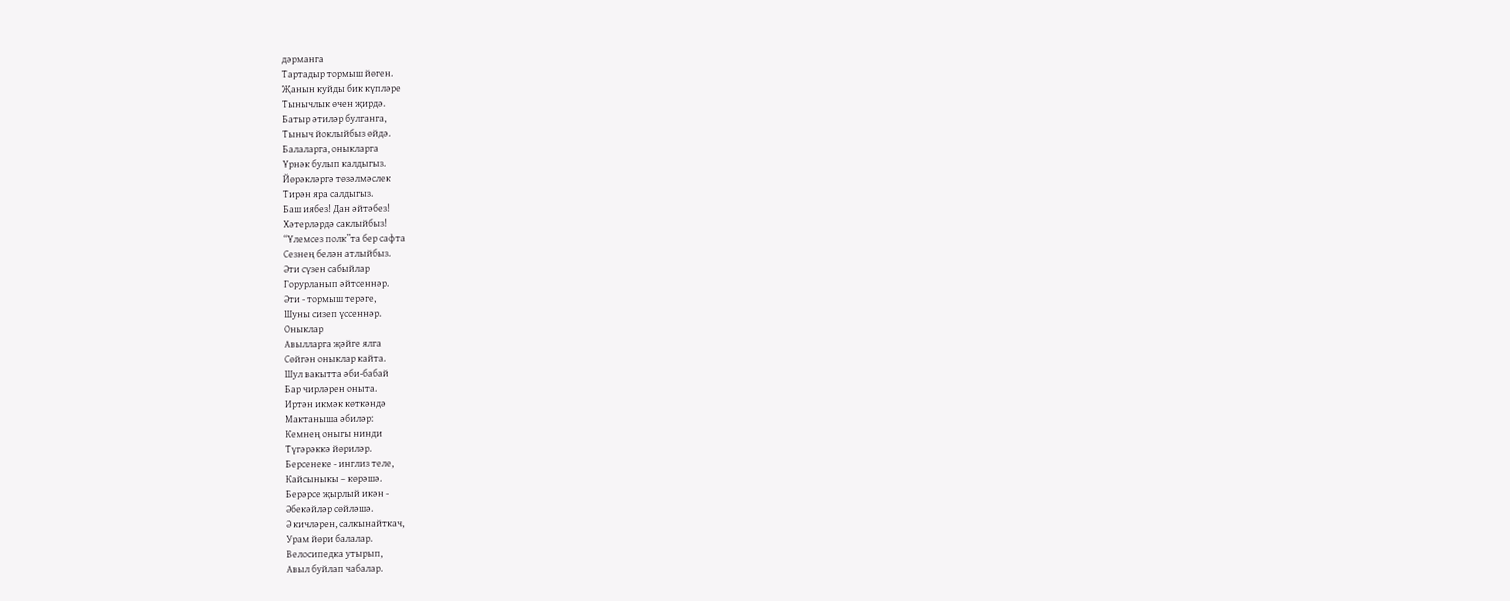дәрманга
Тартадыр тормыш йөген.
Җанын куйды бик күпләре
Тынычлык өчен җирдә.
Батыр әтиләр булганга,
Тыныч йоклыйбыз өйдә.
Балаларга, оныкларга
Үрнәк булып калдыгыз.
Йөрәкләргә төзәлмәслек
Тирән яра салдыгыз.
Баш иябез! Дан әйтәбез!
Хәтерләрдә саклыйбыз!
“Үлемсез полк”та бер сафта
Сезнең белән атлыйбыз.
Әти сүзен сабыйлар
Горурланып әйтсеннәр.
Әти - тормыш терәге,
Шуны сизеп үссеннәр.
Оныклар
Авылларга җәйге ялга
Сөйгән оныклар кайта.
Шул вакытта әби-бабай
Бар чирләрен оныта.
Иртән икмәк көткәндә
Мактаныша әбиләр:
Кемнең оныгы нинди
Түгәрәккә йөриләр.
Берсенеке - инглиз теле,
Кайсыныкы – көрәшә.
Берәрсе җырлый икән -
Әбекәйләр сөйләшә.
Ә кичләрен, салкынайткач,
Урам йөри балалар.
Велосипедка утырып,
Авыл буйлап чабалар.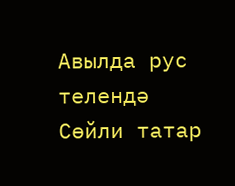Авылда рус телендә
Сөйли татар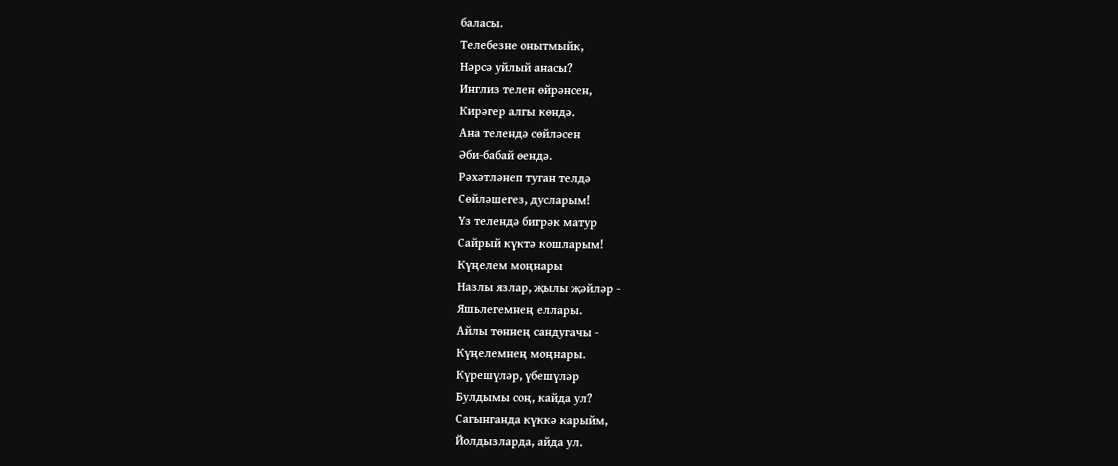баласы.
Телебезне онытмыйк,
Нәрсә уйлый анасы?
Инглиз телен өйрәнсен,
Кирәгер алгы көндә.
Ана телендә сөйләсен
Әби-бабай өендә.
Рәхәтләнеп туган телдә
Сөйләшегез, дусларым!
Үз телендә бигрәк матур
Сайрый күктә кошларым!
Күңелем моңнары
Назлы язлар, җылы җәйләр -
Яшьлегемнең еллары.
Айлы төннең сандугачы -
Күңелемнең моңнары.
Күрешүләр, үбешүләр
Булдымы соң, кайда ул?
Сагынганда күккә карыйм,
Йолдызларда, айда ул.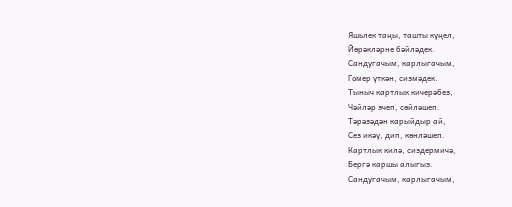Яшьлек таңы, ташты күңел,
Йөрәкләрне бәйләдек.
Сандугачым, карлыгачым,
Гомер үткән, сизмәдек.
Тыныч картлык кичерәбез,
Чәйләр эчеп, сөйләшеп.
Тәрәзәдән карыйдыр ай,
Сез икәү, дип, көнләшеп.
Картлык килә, сиздермичә,
Бергә каршы алыгыз.
Сандугачым, карлыгачым,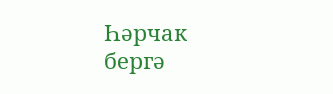Һәрчак бергә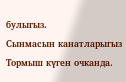булыгыз.
Сынмасын канатларыгыз
Тормыш күген очканда.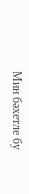Мин бәхетле бу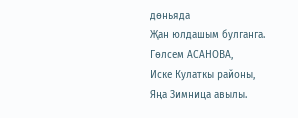дөньяда
Җан юлдашым булганга.
Гөлсем АСАНОВА,
Иске Кулаткы районы,
Яңа Зимница авылы.